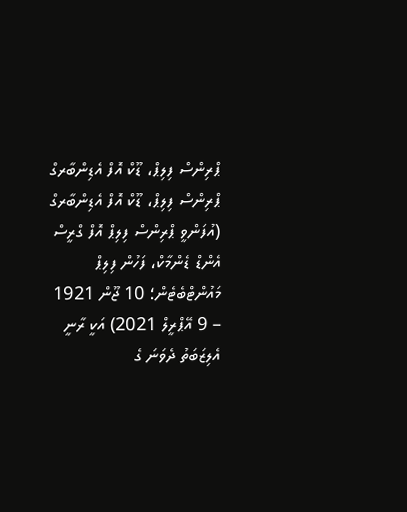ޕްރިންސް ފިލިޕް، ޑޫކް އޮފް އެޑިންބާރގް
ޕްރިންސް ފިލިޕް، ޑޫކް އޮފް އެޑިންބާރގް (އުފަންވީ ޕްރިންސް ފިލިޕް އޮފް ގްރީސް އެންޑް ޑެންމާކް، ފަހުން ފިލިޕް މައުންޓްބެޓެން؛ 10 ޖޫން 1921 – 9 އޭޕްރީލް 2021) އަކީ ރާނީ އެލިޒަބަތު ދެވަނަ ގެ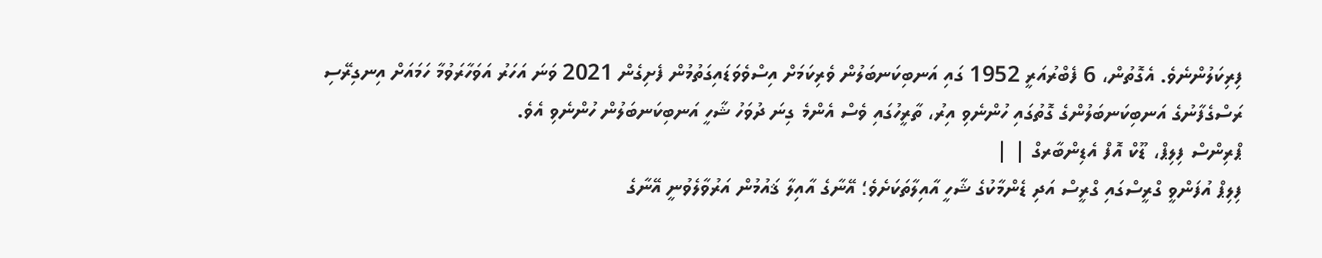ފިރިކަލުންނެވެ. އެގޮތުން، 6 ފެބްރުއަރީ 1952 ގައި އަނބިކަނބަލުން ވެރިކަމަށް އިސްވެވަޑައިގަތުމުން ފެށިގެން 2021 ވަނަ އަހަރު އަވަހާރަވުމާ ހަމައަށް އިނގިރޭސި ރަސްގެފާނުގެ އަނބިކަނބަލުންގެ ގޮތުގައި ހުންނެވި އިރު، ތާރީހުގައި ވެސް އެންމެ ގިނަ ދުވަހު ޝާހީ އަނބިކަނބަލުން ހުންނެވި އެވެ.
ޕްރިންސް ފިލިޕް، ޑޫކް އޮފް އެޑިންބާރގް | |
ފިލިޕް އުފަންވީ ގްރީސްގައި ގްރީސް އަދި ޑެންމާކުގެ ޝާހީ އާއިލާތަކަށެވެ؛ އޭނާގެ އާއިލާ ޤައުމުން އަރުވާލެވުނީ އޭނާގެ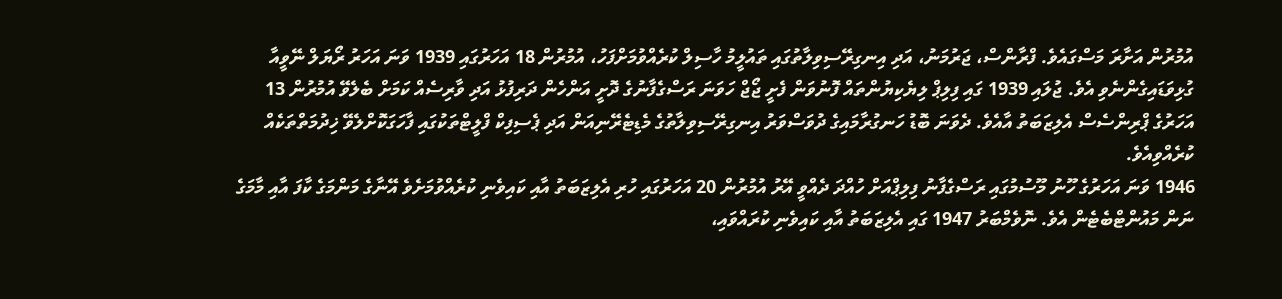އުމުރުން އަށާރަ މަސްގައެވެ. ފްރާންސް، ޖަރުމަނު، އަދި އިނގިރޭސިވިލާތުގައި ތައުލީމު ހާސިލް ކުރެއްވުމަށްފަހު، އުމުރުން 18 އަހަރުގައި 1939 ވަނަ އަހަރު ރޯޔަލް ނޭވީއާ ގުޅިވަޑައިގެންނެވި އެވެ. ޖުލައި 1939 ގައި ފިލިޕް ލިޔެކިޔުންތައް ފޮނުވަން ފެށީ ޖޯޖް ހަވަނަ ރަސްގެފާނުގެ ދޮށީ އަންހެން ދަރިފުޅު އަދި ވާރިސެއް ކަމަށް ބެލެވޭ އުމުރުން 13 އަހަރުގެ ޕްރިންސެސް އެލިޒަބަތު އާއެވެ. ދެވަނަ ބޮޑު ހަނގުރާމައިގެ ދުވަސްވަރު އިނގިރޭސިވިލާތުގެ މެޑިޓެރޭނިއަން އަދި ޕެސިފިކް ފްލީޓްތަކުގައި ފާހަގަކޮށްލެވޭ ޚިދުމަތްތަކެއް ކުރެއްވިއެވެ.
1946 ވަނަ އަހަރުގެ ހޫނު މޫސުމުގައި ރަސްގެފާނު ފިލިޕްއަށް ހުއްދަ ދެއްވީ އޭރު އުމުރުން 20 އަހަރުގައި ހުރި އެލިޒަބަތު އާއި ކައިވެނި ކުރެއްވުމަށެވެ އޭނާގެ މަންމަގެ ކާފަ އާއި މާމަގެ ނަން މައުންޓްބެޓެން އެވެ. ނޮވެމްބަރު 1947 ގައި އެލިޒަބަތު އާއި ކައިވެނި ކުރައްވައި،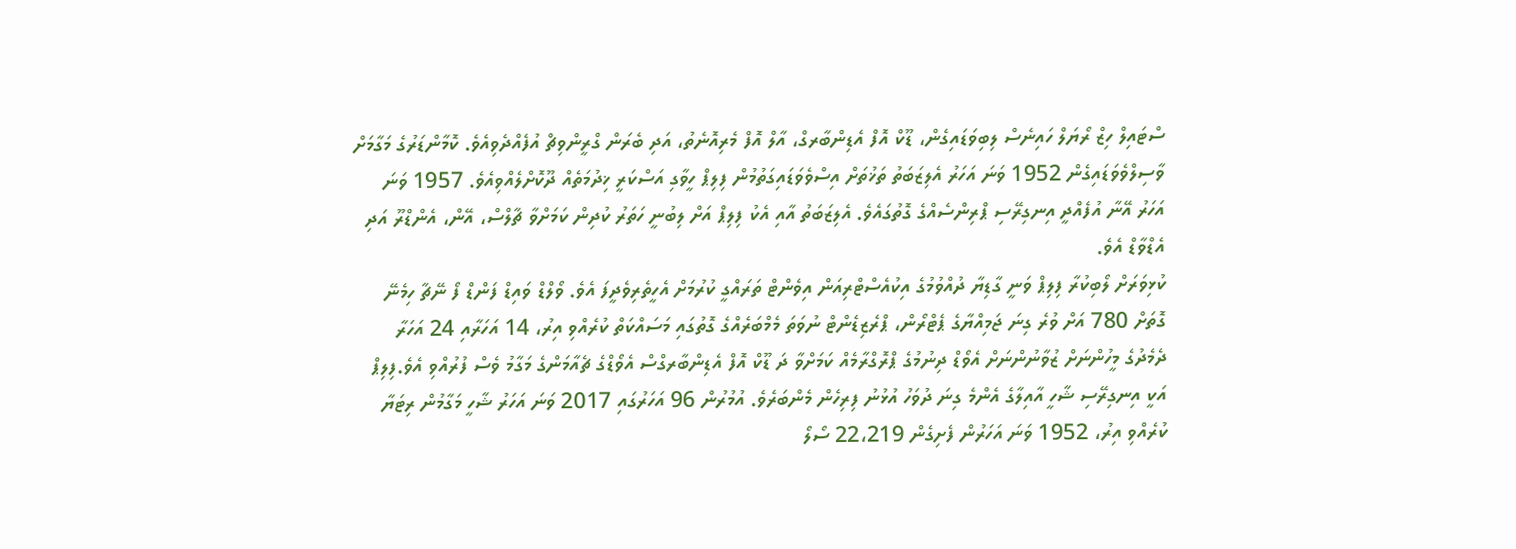ސްޓައިލް ހިޒް ރޯޔަލް ހައިނެސް ލިބިވަޑައިގެން، ޑޫކް އޮފް އެޑިންބާރގް، އާލް އޮފް މެރިއޮނެތު، އަދި ބެރަން ގްރީންވިޗް އުފެއްދެވިއެވެ. ކޮމާންޑަރުގެ މަގާމަށް ވާސިލްވެވަޑައިގެން 1952 ވަނަ އަހަރު އެލިޒަބަތު ތަޚުތަށް އިސްވެވަޑައިގަތުމުން ފިލިޕް ހީވާގި އަސްކަރީ ޚިދުމަތެއް ދޫކޮށްލެއްވިއެވެ. 1957 ވަނަ އަހަރު އޭނާ އުފެއްދީ އިނގިރޭސި ޕްރިންސެއްގެ ގޮތުގައެވެ. އެލިޒަބަތު އާއި އެކު ފިލިޕް އަށް ލިބުނީ ހަތަރު ކުދިން ކަމަށްވާ ޗާލްސް، އޭން، އެންޑްރޫ އަދި އެޑްވާޑް އެވެ.
ކުޅިވަރަށް ލޯބިކުރާ ފިލިޕް ވަނީ ގާޑިޔާ ދުއްވުމުގެ އިކުއެސްޓްރިއަން އިވެންޓް ތަރައްގީ ކުރުމަށް އެހީތެރިވެދީފަ އެވެ. ވޯލްޑް ވައިޑް ފަންޑް ފޯ ނޭޗާ ހިމެނޭ ގޮތަށް 780 އަށް ވުރެ ގިނަ ޖަމިއްޔާގެ ޕެޓްރޯން، ޕްރެޒިޑެންޓް ނުވަތަ މެމްބަރެއްގެ ގޮތުގައި މަސައްކަތް ކުރެއްވި އިރު، 14 އަހަރާއި 24 އަހަރާ ދެމެދުގެ މީހުންނަށް ޒުވާނުންނަށް އެވޯޑް ދިނުމުގެ ޕްރޮގްރާމެއް ކަމަށްވާ ދަ ޑޫކް އޮފް އެޑިންބާރގްސް އެވޯޑްގެ ޗެއާމަންގެ މަގާމު ވެސް ފުރުއްވި އެވެ.ފިލިޕް އަކީ އިނގިރޭސި ޝާހީ އާއިލާގެ އެންމެ ގިނަ ދުވަހު އުޅުނު ފިރިހެން މެންބަރެވެ. އުމުރުން 96 އަހަރުގައި 2017 ވަނަ އަހަރު ޝާހީ މަގާމުން ރިޓަޔާ ކުރެއްވި އިރު، 1952 ވަނަ އަހަރުން ފެށިގެން 22،219 ސޯލޯ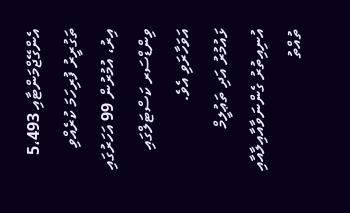އެންގޭޖްމަންޓާއި 5،493 ތަގުރީރު ފުރިހަމަ ކުރެއްވި އިރު، އުމުރުން 99 އަހަރުގައި ވިންޑްސަރ ކަސްޓަލްގައި އަވަހާރަވި އެވެ.
ޅައުމުރު އަދި ތަޢުލީމް
އުނިއިތުރު ގެންނަވާއާއިލާއާއި ތުއްތު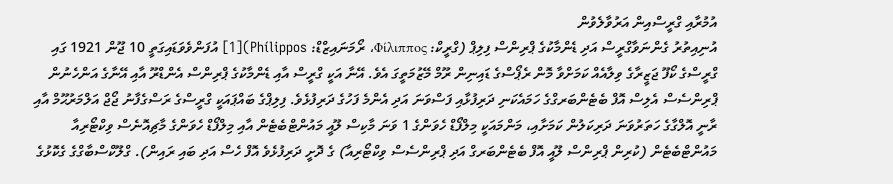އުމުރާއި ގްރީސްއިން އަރުވާލެވުން
އުނިއިތުރު ގެންނަވާގްރީސް އަދި ޑެންމާކުގެ ޕްރިންސް ފިލިޕް (ގްރީކް: Φίλιππος، ރޯމަނައިޒްޑް: Phílippos)[1] އުފަންވެވަޑައިގަތީ 10 ޖޫން 1921 ގައި ގްރީސްގެ ކޯފޫ ޖަޒީރާގެ ވިލާއެއް ކަމަށްވާ މޮން ރެޕޯސްގެ ޑައިނިން ރޫމް މޭޒުމަތީގަ އެވެ. އޭނާ އަކީ ގްރީސް އާއި ޑެންމާކުގެ ޕްރިންސް އެންޑްރޫ އާއި އޭނާގެ އަންހެނުން ޕްރިންސެސް އެލިސް އޮފް ބެޓެންބަރގްގެ ހަމައެކަނި ދަރިފުޅާއި ފަސްވަނަ އަދި އެންމެ ފަހުގެ ދަރިފުޅެވެ. ފިލިޕްގެ ބައްޕައަކީ ގްރީސްގެ ރަސްގެފާނު ޖޯޖް އަލްމަރުޙޫމް އާއި ރާނީ އޮލްގާގެ ހަތަރުވަނަ ދަރިކަލުން ކަމަށާއި، މަންމައަކީ މިލްފޯޑް ހެވަންގެ 1 ވަނަ މާކިސް ލޫއީ މައުންޓްބެޓެން އާއި މިލްފޯޑް ހެވަންގެ މާޗިއޮނެސް ވިކްޓޯރިއާ މައުންޓްބެޓެން (ކުރިން ޕްރިންސް ލޫއީ އޮފް ބެޓެންބަރގް އަދި ޕްރިންސެސް ވިކްޓޯރިއާ) ގެ ދޮށީ ދަރިފުޅެވެ އޮފް ހެސް އަދި ބައި ރައިން). ގްލޫކްސްބާގްގެ ގެކޮޅުގެ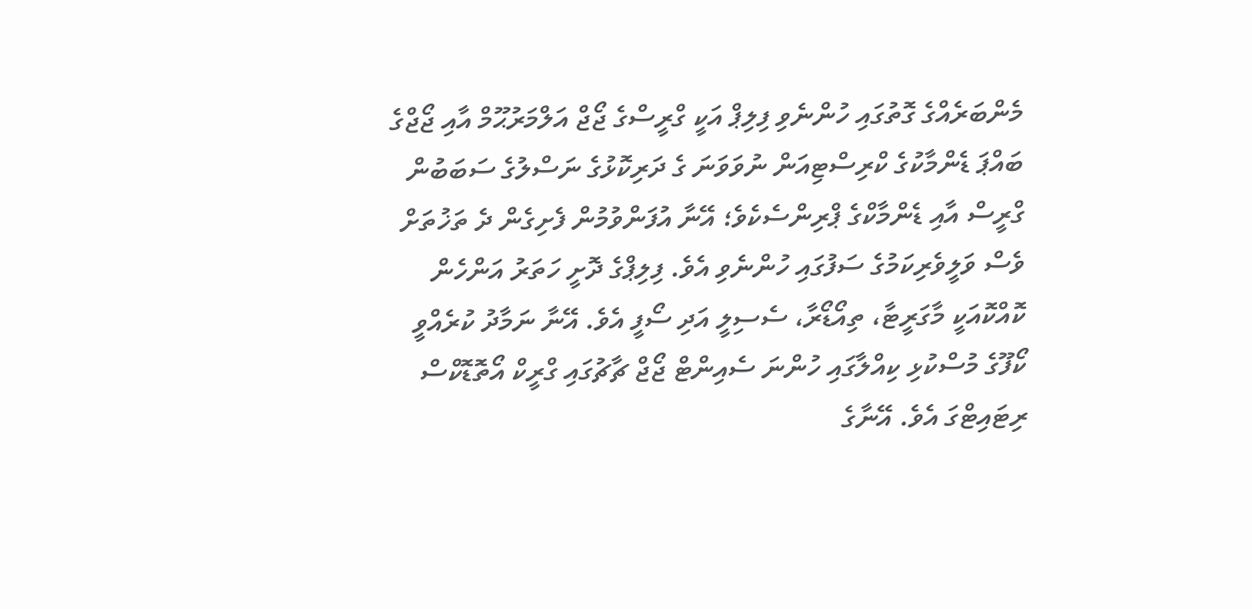މެންބަރެއްގެ ގޮތުގައި ހުންނެވި ފިލިޕް އަކީ ގްރީސްގެ ޖޯޖް އަލްމަރުޙޫމް އާއި ޖޯޖްގެ ބައްޕަ ޑެންމާކުގެ ކްރިސްޓިއަން ނުވަވަނަ ގެ ދަރިކޮޅުގެ ނަސްލުގެ ސަބަބުން ގްރީސް އާއި ޑެންމާކްގެ ޕްރިންސެކެވެ؛ އޭނާ އުފަންވުމުން ފެށިގެން ދެ ތަޚުތަށް ވެސް ވަލީވެރިކަމުގެ ސަފުގައި ހުންނެވި އެވެ. ފިލިޕްގެ ދޮށީ ހަތަރު އަންހެން ކޮއްކޮއަކީ މާގަރީޓާ، ތިއޯޑޯރާ، ސެސިލީ އަދި ސޯފީ އެވެ. އޭނާ ނަމާދު ކުރެއްވީ ކޯފޫގެ މުސްކުޅި ކިއްލާގައި ހުންނަ ސެއިންޓް ޖޯޖް ޗާޗުގައި ގްރީކް އޯތޮޑޮކްސް ރިޓައިޓްގަ އެވެ. އޭނާގެ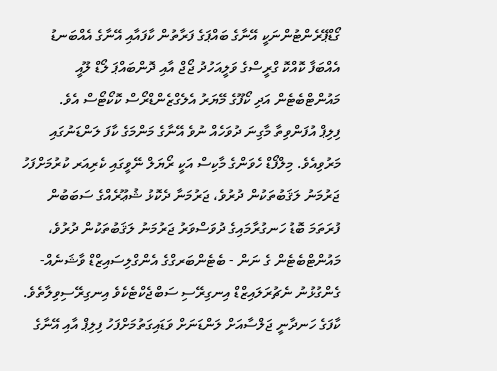ގޯޑްޕޭރެންޓުންނަކީ އޭނާގެ ބައްޕަގެ ފަރާތުން ކާފައާއި އޭނާގެ އެއްބަނޑު އެއްބަފާ ކޮއްކޮ ގްރީސްގެ ވަލީއަހުދު ޖޯޖް އާއި ދޮންބައްޕަ ލޯޑް ލޫއީ މައުންޓްބެޓެން އަދި ކޯފޫގެ މޭޔަރު އެލެގްޒެންޑްރޯސް ކޮކޯޓޯސް އެވެ.
ފިލިޕް އުފަންވިތާ މާގިނަ ދުވަހެއް ނުވެ އޭނާގެ މަންމަގެ ކާފަ ލަންޑަނުގައި މަރުވިއެވެ. މިލްފޯޑް ހެވަންގެ މާކިސް އަކީ ރޯޔަލް ނޭވީގައި ކެރިއަރ ކުރުމަށްފަހު ޖަރުމަނު ލަޤަބުތަކުން ދުރުވެ، ޖަރުމަނާ ދެކޮޅު ޝުޢޫރެއްގެ ސަބަބުން ފުރަތަމަ ބޮޑު ހަނގުރާމައިގެ ދުވަސްވަރު ޖަރުމަނު ލަޤަބުތަކުން ދުރުވެ، މައުންޓްބެޓެން ގެ ނަން - ބެޓެންބަރގްގެ އެންގްލިސައިޒްޑް ވާޝަނެއް- ގެންގުޅުނު ނެޗުރަލައިޒްޑް އިނގިރޭސި ސަބްޖެކްޓެކެވެ އިނގިރޭސިވިލާތެވެ. ކާފަގެ ހަނދާނީ ޖަލްސާއަށް ލަންޑަނަށް ވަޑައިގަތުމަށްފަހު ފިލިޕް އާއި އޭނާގެ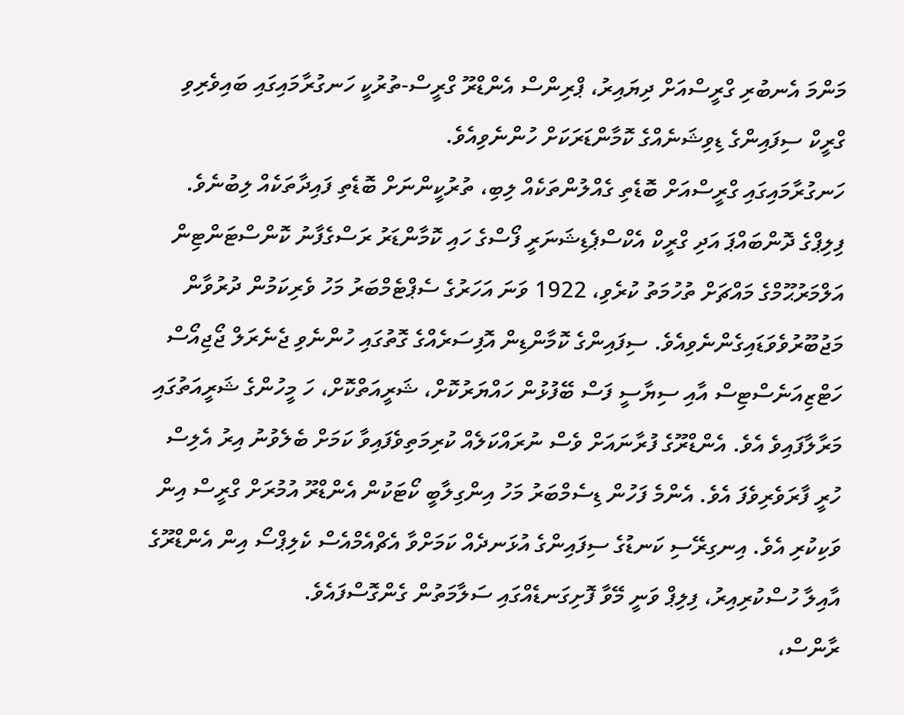މަންމަ އެނބުރި ގްރީސްއަށް ދިޔައިރު، ޕްރިންސް އެންޑްރޫ ގްރީސް-ތުރުކީ ހަނގުރާމައިގައި ބައިވެރިވި ގްރީކް ސިފައިންގެ ޑިވިޝަނެއްގެ ކޮމާންޑަރަކަށް ހުންނެވިއެވެ.
ހަނގުރާމައިގައި ގްރީސްއަށް ބޮޑެތި ގެއްލުންތަކެއް ލިބި، ތުރުކީންނަށް ބޮޑެތި ފައިދާތަކެއް ލިބުނެވެ. ފިލިޕްގެ ދޮންބައްޕަ އަދި ގްރީކް އެކްސްޕެޑިޝަނަރީ ފޯސްގެ ހައި ކޮމާންޑަރު ރަސްގެފާނު ކޮންސްޓަންޓިން އަލްމަރުޙޫމްގެ މައްޗަށް ތުހުމަތު ކުރެވި، 1922 ވަނަ އަހަރުގެ ސެޕްޓެމްބަރު މަހު ވެރިކަމުން ދުރުވާން މަޖުބޫރުވެވަޑައިގެންނެވިއެވެ. ސިފައިންގެ ކޮމާންޑިން އޮފިސަރެއްގެ ގޮތުގައި ހުންނެވި ޖެނެރަލް ޖޯޖިއޯސް ހަޓްޒިއަނެސްޓިސް އާއި ސިޔާސީ ފަސް ބޭފުޅުން ހައްޔަރުކޮށް، ޝަރީއަތްކޮށް، ހަ މީހުންގެ ޝަރީއަތުގައި މަރާލާފައިވެ އެވެ. އެންޑްރޫގެ ފުރާނައަށް ވެސް ނުރައްކަލެއް ކުރިމަތިވެފައިވާ ކަމަށް ބެލެވުނު އިރު އެލިސް ހުރީ ފާރަވެރިވެފަ އެވެ. އެންމެ ފަހުން ޑިސެމްބަރު މަހު އިންގިލާބީ ކޯޓަކުން އެންޑްރޫ އުމުރަށް ގްރީސް އިން ވަކިކުރި އެވެ. އިނގިރޭސި ކަނޑުގެ ސިފައިންގެ އުޅަނދެއް ކަމަށްވާ އެޗްއެމްއެސް ކެލިޕްސޯ އިން އެންޑްރޫގެ އާއިލާ ހުސްކުރިއިރު، ފިލިޕް ވަނީ މޭވާ ފޮށިގަނޑެއްގައި ސަލާމަތުން ގެންގޮސްފައެވެ.
ރާންސް،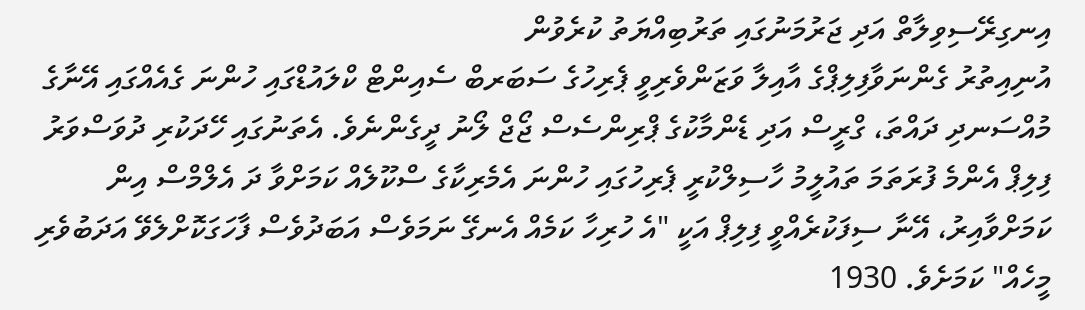އިނގިރޭސިވިލާތް އަދި ޖަރުމަނުގައި ތަރުބިއްޔަތު ކުރެވުން
އުނިއިތުރު ގެންނަވާފިލިޕްގެ އާއިލާ ވަޒަންވެރިވީ ޕެރިހުގެ ސަބަރބް ސެއިންޓް ކްލައުޑްގައި ހުންނަ ގެއެއްގައި އޭނާގެ މުއްސަނދި ދައްތަ، ގްރީސް އަދި ޑެންމާކުގެ ޕްރިންސެސް ޖޯޖް ލޯނު ދީގެންނެވެ. އެތަނުގައި ހޭދަކުރި ދުވަސްވަރު ފިލިޕް އެންމެ ފުރަތަމަ ތައުލީމު ހާސިލްކުރީ ޕެރިހުގައި ހުންނަ އެމެރިކާގެ ސްކޫލެއް ކަމަށްވާ ދަ އެލްމްސް އިން ކަމަށްވާއިރު، އޭނާ ސިފަކުރެއްވީ ފިލިޕް އަކީ "އެ ހުރިހާ ކަމެއް އެނގޭ ނަމަވެސް އަބަދުވެސް ފާހަގަކޮށްލެވޭ އަދަބުވެރި މީހެއް" ކަމަށެވެ. 1930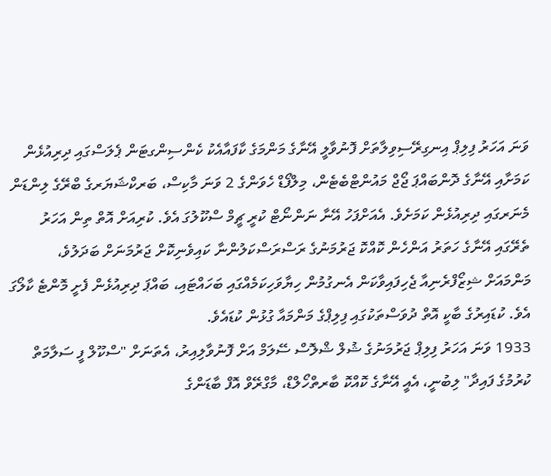ވަނަ އަހަރު ފިލިޕް އިނގިރޭސިވިލާތަށް ފޮނުވާލީ އޭނާގެ މަންމަގެ ކާފައާއެކު ކެންސިންގޓަން ޕެލަސްގައި ދިރިއުޅެން ކަމަށާއި އޭނާގެ ދޮންބައްޕަ ޖޯޖް މައުންޓްބެޓެން، މިލްފޯޑް ހެވަންގެ 2 ވަނަ މާކިސް، ބަރކްޝަޔަރގެ ބްރޭގެ ލިންޑަން މެނަރގައި ދިރިއުޅެން ކަމަށެވެ. އެއަށްފަހު އޭނާ ނަންނޯޓް ކުރީ ޗީމް ސްކޫލުގަ އެވެ. ކުރިއަށް އޮތް ތިން އަހަރު ތެރޭގައި އޭނާގެ ހަތަރު އަންހެން ކޮއްކޮ ޖަރުމަނުގެ ރަސްރަސްކަލުންނާ ކައިވެނިކޮށް ޖަރުމަނަށް ބަދަލުވެ، މަންމައަށް ޝިޒޯފްރެނިއާ ޖެހިފައިވާކަން އެނގުމުން ހިޔާވަހިކަމެއްގައި ބަހައްޓައި، ބައްޕަ ދިރިއުޅެން ފެށީ މޮންޓެ ކާލޯގަ އެވެ. ކުޑައިރުގެ ބާކީ އޮތް ދުވަސްތަކުގައި ފިލިޕްގެ މަންމައާ ގުޅުން ކުޑައެވެ.
1933 ވަނަ އަހަރު ފިލިޕް ޖަރުމަނުގެ ޝުލް ޝްލޮސް ސޭލަމް އަށް ފޮނުވާލިއިރު، އެތަނަށް "ސްކޫލް ފީ ސަލާމަތް ކުރުމުގެ ފައިދާ" ލިބުނީ، އެއީ އޭނާގެ ކޮއްކޮ ބާރތްހޯލްޑް، މާގްރޭވް އޮފް ބާޑަންގެ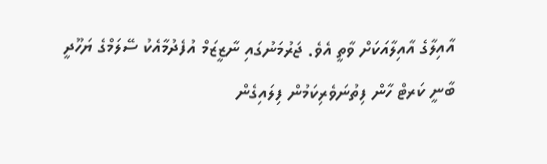އާއިލާގެ އާއިލާއަކަށް ވާތީ އެވެ. ޖަރުމަނުގައި ނާޒީޒަމް އުފެދުމާއެކު ސޭލަމްގެ ޔަހޫދީ ބާނީ ކަރޓް ހާން ފިތުނަވެރިކަމުން ފިލައިގެން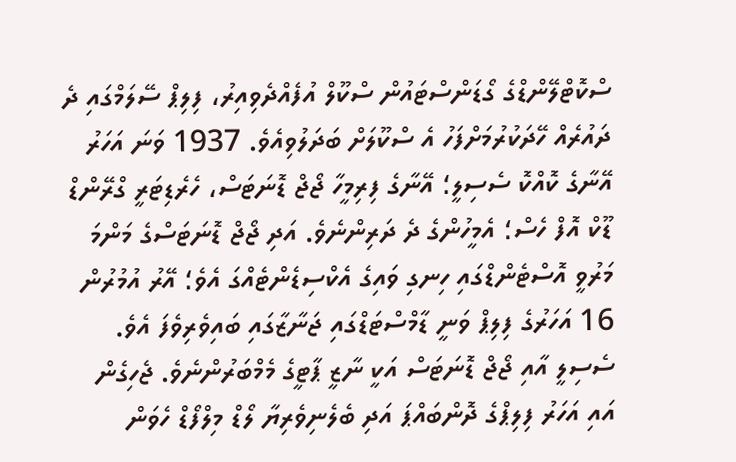ސްކޮޓްލޭންޑްގެ ގޯޑަންސްޓައުން ސްކޫލް އުފެއްދެވިއިރު، ފިލިޕް ސޭލަމްގައި ދެ ދައުރެއް ހޭދަކުރުމަށްފަހު އެ ސްކޫލަށް ބަދަލުވިއެވެ. 1937 ވަނަ އަހަރު އޭނާގެ ކޮއްކޮ ސެސިލީ؛ އޭނާގެ ފިރިމީހާ ޖޯޖް ޑޮނަޓަސް، ހެރެޑިޓަރީ ގްރޭންޑް ޑޫކް އޮފް ހެސް؛ އެމީހުންގެ ދެ ދަރިންނެވެ. އަދި ޖޯޖް ޑޮނަޓަސްގެ މަންމަ މަރުވީ އޮސްޓެންޑްގައި ހިނގި ވައިގެ އެކްސިޑެންޓެއްގަ އެވެ؛ އޭރު އުމުރުން 16 އަހަރުގެ ފިލިޕް ވަނީ ޑާމްސްޓަޑްގައި ޖަނާޒާގައި ބައިވެރިވެފަ އެވެ. ސެސިލީ އާއި ޖޯޖް ޑޮނަޓަސް އަކީ ނާޒީ ޕާޓީގެ މެމްބަރުންނެވެ. ޖެހިގެން އައި އަހަރު ފިލިޕްގެ ދޮންބައްޕަ އަދި ބެލެނިވެރިޔާ ލޯޑް މިލްފޯޑް ހެވަން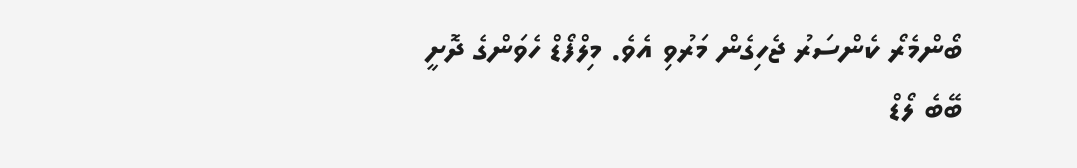ބޯންމެރޯ ކެންސަރު ޖެހިގެން މަރުވި އެވެ. މިލްފޯޑް ހެވަންގެ ދޮށީ ބޭބެ ލޯޑް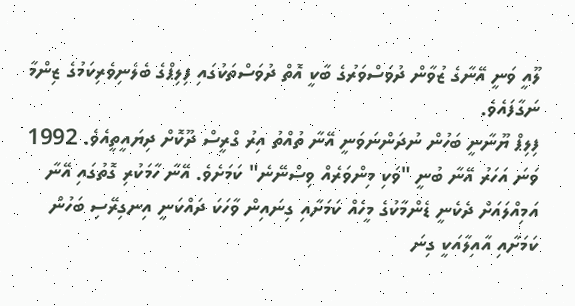ލޫއީ ވަނީ އޭނާގެ ޒުވާން ދުވަސްވަރުގެ ބާކީ އޮތް ދުވަސްތަކުގައި ފިލިޕްގެ ބެލެނިވެރިކަމުގެ ޒިންމާ ނަގާފައެވެ.
ފިލިޕް ޔޫނާނީ ބަހުން ނުދަންނަވަނީ އޭނާ ތުއްތު އިރު ގްރީސް ދޫކޮށް ދިޔައީތީއެވެ. 1992 ވަނަ އަހަރު އޭނާ ބުނީ "ވަކި މިންވަރެއް ވިސްނޭނެ" ކަމަށެވެ. އޭނާ ހާމަކުރި ގޮތުގައި އޭނާ އަމިއްލައަށް ދެކެނީ ޑެންމާކުގެ މީހެއް ކަމަށާއި ގިނައިން ވާހަކަ ދައްކަނީ އިނގިރޭސި ބަހުން ކަމަށާއި އާއިލާއަކީ ގިނަ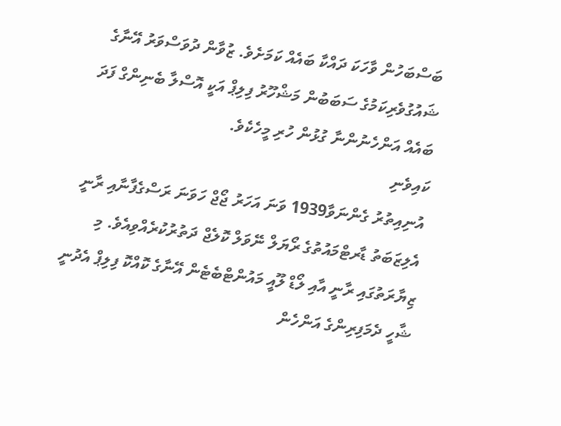ބަސްބަހުން ވާހަކަ ދައްކާ ބައެއް ކަމަށެވެ. ޒުވާން ދުވަސްވަރު އޭނާގެ ޝައުގުވެރިކަމުގެ ސަބަބުން މަޝްހޫރު ފިލިޕް އަކީ އޮސްލާ ބެނިންގް ފަދަ ބައެއް އަންހެނުންނާ ގުޅުން ހުރި މީހެކެވެ.
ކައިވެނި
އުނިއިތުރު ގެންނަވާ1939 ވަނަ އަހަރު ޖޯޖް ހަވަނަ ރަސްގެފާނާއި ރާނީ އެލިޒަބަތު ޑާރޓްމައުތުގެ ރޯޔަލް ނޭވަލް ކޮލެޖް ދަތުރުކުރެއްވިއެވެ. މި ޒިޔާރަތުގައި ރާނީ އާއި ލޯޑް ލޫއީ މައުންޓްބެޓެން އޭނާގެ ކޮއްކޮ ފިލިޕް އެދުނީ ޝާހީ ދެމަފިރިންގެ އަންހެން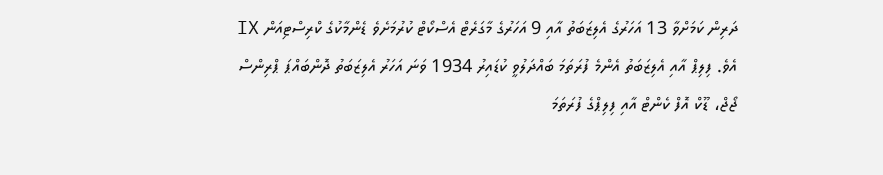ދަރިން ކަމަށްވާ 13 އަހަރުގެ އެލިޒަބަތު އާއި 9 އަހަރުގެ މާގަރެޓް އެސްކޯޓް ކުރުމަށެވެ ޑެންމާކުގެ ކްރިސްޓިއަން IX އެވެ. ފިލިޕް އާއި އެލިޒަބަތު އެންމެ ފުރަތަމަ ބައްދަލުވީ ކުޑައިރު 1934 ވަނަ އަހަރު އެލިޒަބަތު ދޮންބައްޕަ ޕްރިންސް ޖޯޖް، ޑޫކް އޮފް ކެންޓް އާއި ފިލިޕްގެ ފުރަތަމަ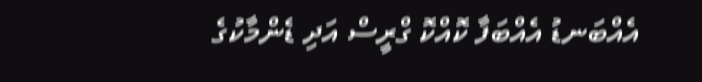އެއްބަނޑު އެއްބަފާ ކޮއްކޮ ގްރީސް އަދި ޑެންމާކުގެ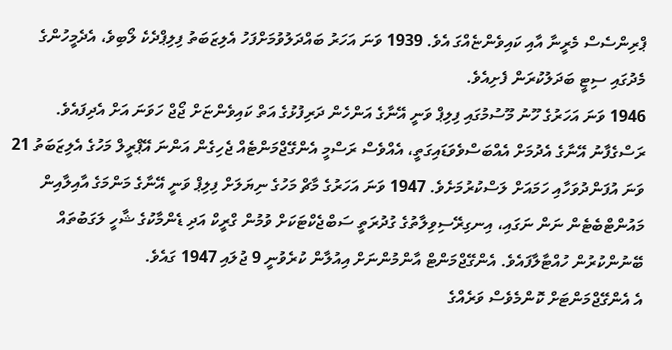ޕްރިންސެސް މެރީނާ އާއި ކައިވެންޏެއްގަ އެވެ. 1939 ވަނަ އަހަރު ބައްދަލުވުމަށްފަހު އެލިޒަބަތު ފިލިޕްދެކެ ލޯބިވެ، އެދެމީހުންގެ މެދުގައި ސިޓީ ބަދަލުކުރަން ފެށިއެވެ.
1946 ވަނަ އަހަރުގެ ހޫނު މޫސުމުގައި ފިލިޕް ވަނީ އޭނާގެ އަންހެން ދަރިފުޅުގެ އަތް ކައިވެންޏަށް ޖޯޖް ހަވަނަ އަށް އެދިފައެވެ. ރަސްގެފާނު އޭނާގެ އެދުމަށް އެއްބަސްވެވަޑައިގަތީ، އެއްވެސް ރަސްމީ އެންގޭޖްމަންޓެއް ޖެހިގެން އަންނަ އޭޕްރީލް މަހުގެ އެލިޒަބަތު 21 ވަނަ އުފަންދުވަހާއި ހަމައަށް ލަސްކުރުމަށެވެ. 1947 ވަނަ އަހަރުގެ މާޗް މަހުގެ ނިޔަލަށް ފިލިޕް ވަނީ އޭނާގެ މަންމަގެ އާއިލާއިން މައުންޓްބެޓެން ނަން ނަގައި، އިނގިރޭސިވިލާތުގެ ގުދުރަތީ ސަބްޖެކްޓަކަށް ވުމުން ގްރީކް އަދި ޑެންމާކުގެ ޝާހީ ލަގަބުތައް ބޭނުންކުރުން ހުއްޓާލާފައެވެ. އެންގޭޖްމަންޓް އާންމުންނަށް އިއުލާން ކުރެވުނީ 9 ޖުލައި 1947 ގައެވެ.
އެ އެންގޭޖްމަންޓަށް ކޮންމެވެސް ވަރެއްގެ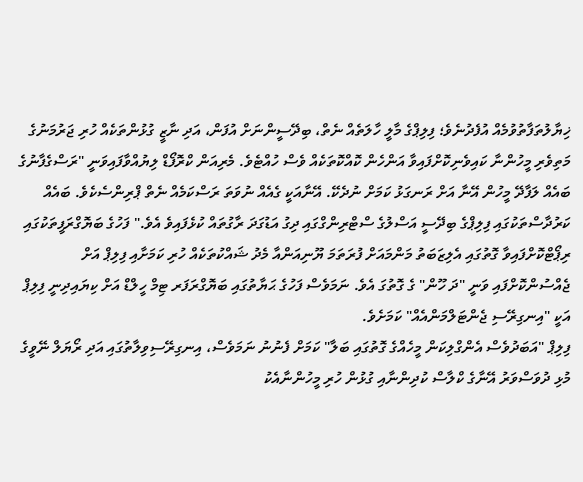ޚިޔާލުތަފާތުވުމެއް އުފެދުނެވެ؛ ފިލިޕްގެ މާލީ ހާލަތެއް ނެތް، ބިދޭސީންނަށް އުފަން، އަދި ނާޒީ ގުޅުންތަކެއް ހުރި ޖަރުމަނުގެ މަތިވެރި މީހުންނާ ކައިވެނިކޮށްފައިވާ އަންހެން ކޮއްކޮތަކެއް ވެސް ހުއްޓެވެ. މެރިއަން ކްރޮފޯޑް ލިޔުއްވާފައިވަނީ "ރަސްގެފާނުގެ ބައެއް ލަފާދޭ މީހުން އޭނާ އަށް ރަނގަޅު ކަމަށް ނުދެކޭ. އޭނާއަކީ ގެއެއް ނުވަތަ ރަސްކަމެއް ނެތް ޕްރިންސެކެވެ. ބައެއް ކަރުދާސްތަކުގައި ފިލިޕްގެ ބިދޭސީ އަސްލުގެ ސްޓްރިންގްގައި ދިގު އަޑުގަދަ ރާގުތައް ކުޅެފައިވެ އެވެ." ފަހުގެ ބަޔޮގްރަފީތަކުގައި ރިޕޯޓްކޮށްފައިވާ ގޮތުގައި އެލިޒަބަތު މަންމައަށް ފުރަތަމަ ޔޫނިއަންއާ މެދު ޝައްކުތަކެއް ހުރި ކަމަށާއި ފިލިޕް އަށް ޖެއްސުންކޮށްފައި ވަނީ "ދަ ހޫން" ގެ ގޮތުގަ އެވެ. ނަމަވެސް ފަހުގެ ޙަޔާތުގައި ބަޔޮގްރަފަރ ޓިމް ހީލްޑް އަށް ކިޔައިދިނީ ފިލިޕް އަކީ "އިނގިރޭސި ޖެންޓަލްމަންއެއް" ކަމަށެވެ.
ފިލިޕް "އަބަދުވެސް އެންގްލިކަން މީހެއްގެ ގޮތުގައި ބަލާ" ކަމަށް ފެނުނު ނަމަވެސް، އިނގިރޭސިވިލާތުގައި އަދި ރޯޔަލް ނޭވީގެ މުޅި ދުވަސްވަރު އޭނާގެ ކްލާސް ކުދިންނާއި ގުޅުން ހުރި މީހުންނާއެކު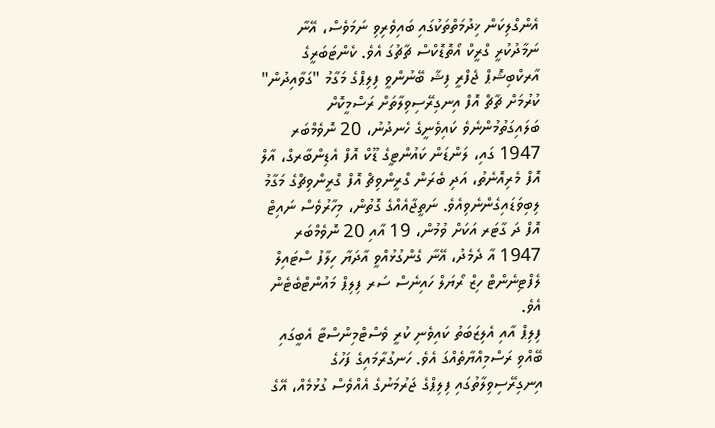އެންގްލިކަން ޚިދުމަތްތަކުގައި ބައިވެރިވި ނަމަވެސް، އޭނާ ނަމާދުކުރީ ގްރީކް އޯތޮޑޮކްސް ޗާޗުގަ އެވެ. ކެންޓަބަރީގެ އާރކްބިޝޮޕް ޖެފްރީ ފިޝާ ބޭނުންވީ ފިލިޕްގެ މަގާމު "ގަވާއިދުން" ކުރުމަށް ޗާޗް އޮފް އިނގިރޭސިވިލާތަށް ރަސްމީކޮށް ބަލައިގަތުމުންނެވެ ކައިވެނީގެ ހެނދުނު، 20 ނޮވެމްބަރ 1947 ގައި، ލަންޑަން ކައުންޓީގެ ޑޫކް އޮފް އެޑިންބާރގް، އާލް އޮފް މެރިއޮނެތު، އަދި ބެރަން ގްރީންވިޗް އޮފް ގްރީންވިޗްގެ މަގާމު ލިބިވަޑައިގެންނެވިއެވެ. ނަތީޖާއެއްގެ ގޮތުން، މިހާރުވެސް ނައިޓް އޮފް ދަ ގާޓަރ އަކަށް ވުމުން، 19 އާއި 20 ނޮވެމްބަރ 1947 އާ ދެމެދު، އޭނާ ގެންގުޅުއްވީ އާދަޔާ ހިލާފު ސްޓައިލް ލެފްޓިނެންޓް ހިޒް ރޯޔަލް ހައިނެސް ސަރ ފިލިޕް މައުންޓްބެޓެން އެވެ.
ފިލިޕް އާއި އެލިޒަބަތު ކައިވެނި ކުރީ ވެސްޓްމިންސްޓާ އެބީގައި ބޭއްވި ރަސްމިއްޔާތެއްގަ އެވެ. ހަނގުރާމައިގެ ފަހުގެ އިނގިރޭސިވިލާތުގައި ފިލިޕްގެ ޖަރުމަނުގެ އެއްވެސް ގުޅުމެއް، އޭގެ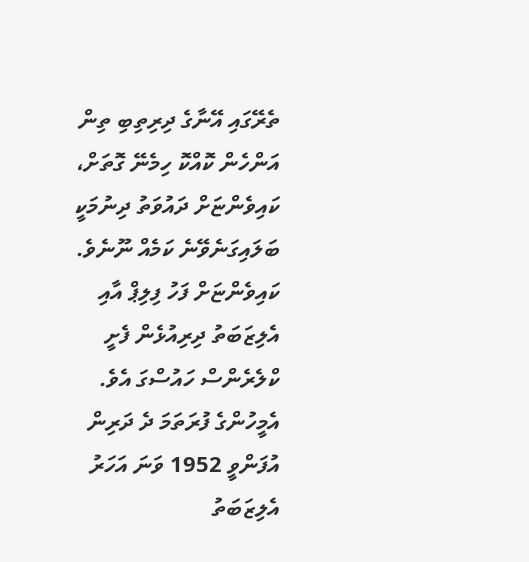ތެރޭގައި އޭނާގެ ދިރިތިބި ތިން އަންހެން ކޮއްކޮ ހިމެނޭ ގޮތަށް، ކައިވެންޏަށް ދައުވަތު ދިނުމަކީ ބަލައިގަނެވޭނެ ކަމެއް ނޫނެވެ. ކައިވެންޏަށް ފަހު ފިލިޕް އާއި އެލިޒަބަތު ދިރިއުޅެން ފެށީ ކްލެރެންސް ހައުސްގަ އެވެ. އެމީހުންގެ ފުރަތަމަ ދެ ދަރިން އުފަންވީ 1952 ވަނަ އަހަރު އެލިޒަބަތު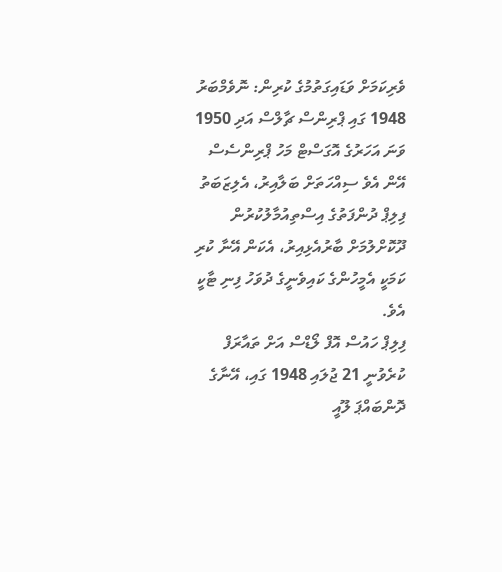ވެރިކަމަށް ވަޑައިގަތުމުގެ ކުރިން: ނޮވެމްބަރު 1948 ގައި ޕްރިންސް ޗާލްސް އަދި 1950 ވަނަ އަހަރުގެ އޮގަސްޓް މަހު ޕްރިންސެސް އޭން އެވެ ސިއްހަތަށް ބަލާއިރު، އެލިޒަބަތު ފިލިޕް ދުންފަތުގެ އިސްތިއުމާލުކުރުން ދޫކޮށްލުމަށް ބާރުއެޅިއިރު، އެކަން އޭނާ ކުރި ކަމަކީ އެމީހުންގެ ކައިވެނީގެ ދުވަހު ފިނި ޓާކީ އެވެ.
ފިލިޕް ހައުސް އޮފް ލޯޑްސް އަށް ތައާރަފް ކުރެވުނީ 21 ޖުލައި 1948 ގައި، އޭނާގެ ދޮންބައްޕަ ލޫއީ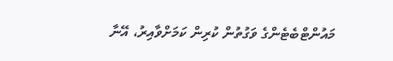މައުންޓްބެޓެންގެ ވަގުތުން ކުރިން ކަމަށްވާއިރު، އޭނާ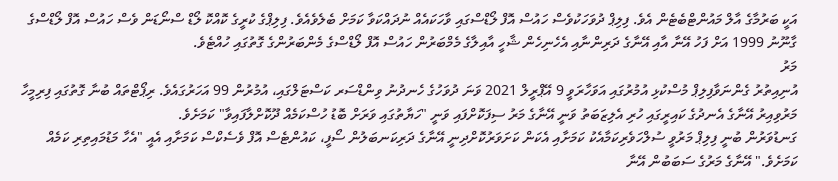އަކީ ބަރުމާގެ އާލް މައުންޓްބެޓެން އެވެ. ފިލިޕް ދުވަހަކުވެސް ހައުސް އޮފް ލޯޑްސްގައި ވާހަކައެއް ނުދައްކަވާ ކަމަށް ބެލެވެއެވެ. ފިލިޕްގެ ކުރީގެ ކޮއްކޮ ލޯޑް ސްނޯޑަން ވެސް ހައުސް އޮފް ލޯޑްސްގެ ގާނޫނު 1999 އަށް ފަހު އޭނާ އާއި އޭނާގެ ދަރިންނާއި އެހެނިހެން ޝާހީ އާއިލާގެ މެމްބަރުން ހައުސް އޮފް ލޯޑްސްގެ މެންބަރުންގެ ގޮތުގައި ހުއްޓެވެ.
މަރު
އުނިއިތުރު ގެންނަވާފިލިޕް މުސްކުޅި އުމުރުގައި އަވަހާރަވީ 9 އޭޕްރީލް 2021 ވަނަ ދުވަހުގެ ހެނދުނު ވިންޑްސަރ ކަސްޓަލްގައި، އުމުރުން 99 އަހަރުގައެވެ. ރިޕޯޓްތައް ބުނާ ގޮތުގައި ފިރިމީހާ މަރުވިއިރު އޭނާގެ އެނދުގެ ކައިރީގައި ހުރި އެލިޒަބަތު ވަނީ އޭނާގެ މަރު ސިފަކޮށްފައި ވަނީ "ހަޔާތުގައި ވަރަށް ބޮޑު ހުސްކަމެއް ދޫކޮށްލާފައިވާ" ކަމަށެވެ.
ގަނޑުވަރުން ބުނީ ފިލިޕް މަރުވީ ސުލްހަވެރިކަމާއެކު ކަމަށާއި އެކަން ކަށަވަރުކޮށްދިނީ އޭނާގެ ދަރިކަނބަލުން ސޯފީ، ކައުންޓެސް އޮފް ވެސެކްސް ކަމަށާއި އެއީ "އެހާ މަޑުމައިތިރި ކަމެއް ކަމަށެވެ." އޭނާގެ މަރުގެ ސަބަބުން އޭނާ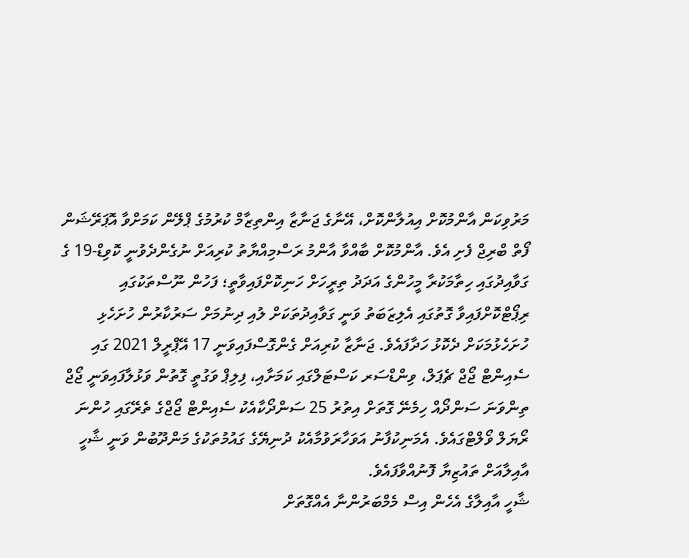މަރުވިކަން އާންމުކޮށް އިއުލާންކޮށް، އޭނާގެ ޖަނާޒާ އިންތިޒާމް ކުރުމުގެ ޕްލޭން ކަމަށްވާ އޮޕަރޭޝަން ފޯތް ބްރިޖް ފެށި އެވެ. އާންމުކޮށް ބާއްވާ އާންމު ރަސްމިއްޔާތު ކުރިއަށް ނުގެންދެވުނީ ކޮވިޑް-19 ގެ ގަވާއިދުގައި ހިތާމަކުރާ މީހުންގެ އަދަދު ތިރީހަށް ހަނިކޮށްފައިވާތީ؛ ފަހުން ނޫސްތަކުގައި ރިޕޯޓްކޮށްފައިވާ ގޮތުގައި އެލިޒަބަތު ވަނީ ގަވާއިދުތަކަށް ލުއި ދިނުމަށް ސަރުކާރުން ހުށަހެޅި ހުށަހެޅުމަކަށް ދެކޮޅު ހަދާފައެވެ. ޖަނާޒާ ކުރިއަށް ގެންގޮސްފައިވަނީ 17 އޭޕްރީލް 2021 ގައި ސެއިންޓް ޖޯޖް ޗެޕަލް، ވިންޑްސަރ ކަސްޓަލްގައި ކަމަށާއި، ފިލިޕް ވަގުތީ ގޮތުން ވަޅުލާފައިވަނީ ޖޯޖް ތިންވަނަ ސަންދޯއް ހިމެނޭ ގޮތަށް އިތުރު 25 ސަންދޯކާއެކު ސެއިންޓް ޖޯޖްގެ ތެރޭގައި ހުންނަ ރޯޔަލް ވޯލްޓްގައެވެ. އެމަނިކުފާނު އަވަހާރަވުމާއެކު ދުނިޔޭގެ ގައުމުތަކުގެ މަންދޫބުން ވަނީ ޝާހީ އާއިލާއަށް ތައުޒިޔާ ފޮނުއްވާފައެވެ.
ޝާހީ އާއިލާގެ އެހެން އިސް މެމްބަރުންނާ އެއްގޮތަށް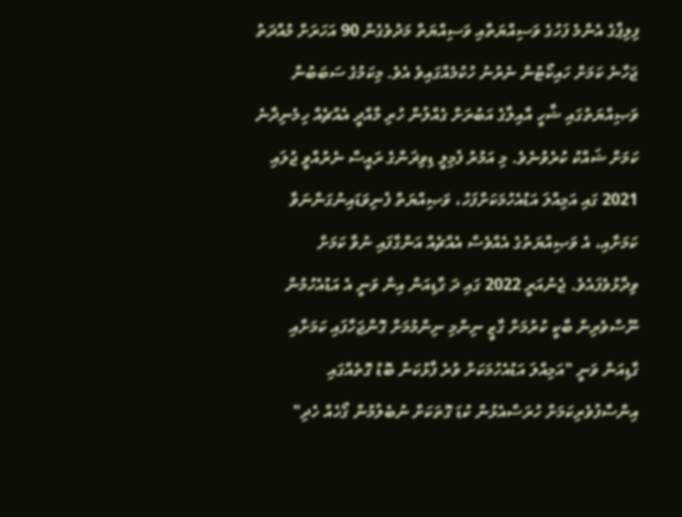ފިލިޕްގެ އެންމެ ފަހުގެ ވަސިއްޔަތާއި ވަސިއްޔަތް މަދުވެގެން 90 އަހަރަށް މުއްދަތު ޖަހާނެ ކަމަށް ހައިކޯޓުން ނެރުނު ހުކުމެއްގައިވެ އެވެ. މިކަމުގެ ސަބަބުން ވަޞިއްޔަތުގައި ޝާހީ އާއިލާގެ އަބުރަށް ގެއްލުން ހުރި މާއްދީ އެއްޗެއް ހިމެނިދާނެ ކަމަށް ޝައްކު ކުރެވުނެވެ. މި އަމުރު ފެމިލީ ޑިވިޜަންގެ ރައީސް ނެރުއްވީ ޖުލައި 2021 ގައި އަމިއްލަ އަޑުއެހުމަކަށްފަހު، ވަޞިއްޔަތް ފެނިވަޑައިނުގަންނަވާ ކަމަށާއި، އެ ވަޞިއްޔަތުގެ އެއްވެސް އެއްޗެއް އަންގާފައި ނުވާ ކަމަށް ވިދާޅުވެފައެވެ. ޖެނުއަރީ 2022 ގައި ދަ ގާޑިއަން އިން ވަނީ އެ އަޑުއެހުމުން ނޫސްވެރިން ބާކީ ކުރުމަށް ގާޒީ ނިންމި ނިންމުމަށް ގޮންޖަހާފައި ކަމަށާއި ގާޑިއަން ވަނީ "އަމިއްލަ އަޑުއެހުމަކަށް ވުރެ ފާޅުކަން ބޮޑު ގޮތެއްގައި އިންސާފުވެރިކަމަށް ހުރަސްއެޅުން ކުޑަ ގޮތަކަށް ނުބެލުމުން ގޯހެއް ހެދި"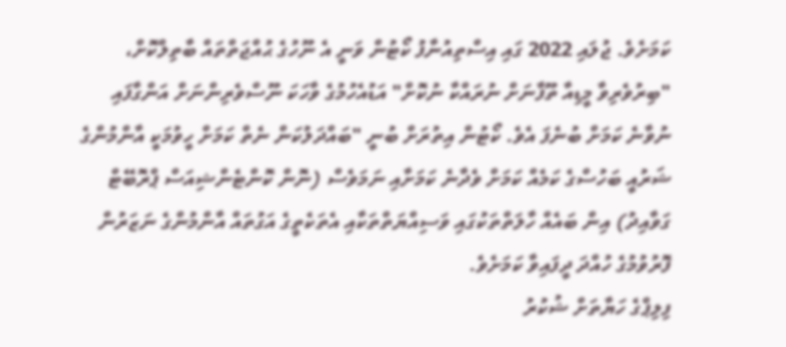ކަމަށެވެ. ޖުލައި 2022 ގައި އިސްތިއުނާފު ކޯޓުން ވަނީ އެ ނޫހުގެ ޙުއްޖަތްތައް ބާތިލްކޮށް، "ބިރުވެރިވާ މީޑިއާ ތޫފާނަށް ނުރައްކާ ނުކޮށް" އަޑުއެހުމުގެ ވާހަކަ ނޫސްވެރިންނަށް އަންގާފައި ނުވާނެ ކަމަށް ބުނެފަ އެވެ. ކޯޓުން އިތުރަށް ބުނީ "ބައްދަލުކަން ނެތް ކަމަށް ހީވުމަކީ އާންމުންގެ ޝަރުއީ ބަހުސްގެ ކަމެއް ކަމަށް ވެދާނެ ކަމަށާއި ނަމަވެސް (ނޮން ކޮންޓެންޝިއަސް ޕްރޮބޭޓް ގަވާއިދު) އިން ބައެއް ހާލަތްތަކުގައި ވަސިއްޔަތްތަކާއި އެތަކެތީގެ އަގުތައް އާންމުންގެ ނަޒަރުން ފޮރުވުމުގެ ހުއްދަ ދީފައިވާ ކަމަށެވެ.
ފިލިޕްގެ ހަޔާތަށް ޝުކުރު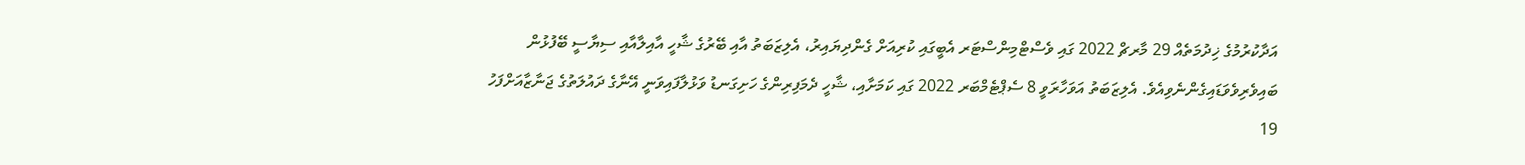އަދާކުރުމުގެ ޚިދުމަތެއް 29 މާރޗް 2022 ގައި ވެސްޓްމިންސްޓަރ އެބީގައި ކުރިއަށް ގެންދިޔައިރު، އެލިޒަބަތު އާއި ބޭރުގެ ޝާހީ އާއިލާއާއި ސިޔާސީ ބޭފުޅުން ބައިވެރިވެވަޑައިގެންނެވިއެވެ. އެލިޒަބަތު އަވަހާރަވީ 8 ސެޕްޓެމްބަރ 2022 ގައި ކަމަށާއި، ޝާހީ ދެމަފިރިންގެ ހަށިގަނޑު ވަޅުލާފައިވަނީ އޭނާގެ ދައުލަތުގެ ޖަނާޒާއަށްފަހު 19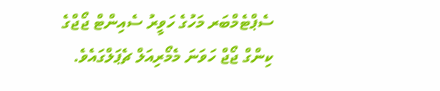ސެޕްޓެމްބަރ މަހުގެ ހަވީރު ސެއިންޓް ޖޯޖްގެ ކިންގް ޖޯޖް ހަވަނަ މެމޯރިއަލް ޗެޕަލްގައެވެ.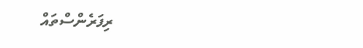ރިފަރެންސްތައް